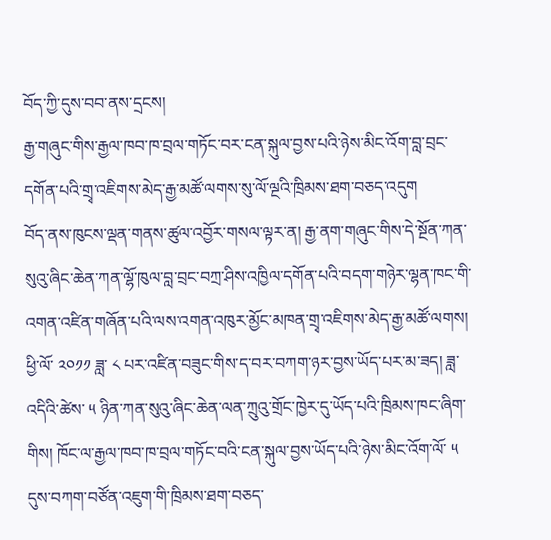བོད་ཀྱི་དུས་བབ་ནས་དྲངས།
རྒྱ་གཞུང་གིས་རྒྱལ་ཁབ་ཁ་བྲལ་གཏོང་བར་ངན་སྐུལ་བྱས་པའི་ཉེས་མིང་འོག་བླ་བྲང་དགོན་པའི་གྲྭ་འཇིགས་མེད་རྒྱ་མཚོ་ལགས་སུ་ལོ་ལྔའི་ཁྲིམས་ཐག་བཅད་འདུག
བོད་ནས་ཁུངས་ལྡན་གནས་ཚུལ་འབྱོར་གསལ་ལྟར་ན། རྒྱ་ནག་གཞུང་གིས་དེ་སྔོན་ཀན་སུའུ་ཞིང་ཆེན་ཀན་ལྷོ་ཁུལ་བླ་བྲང་བཀྲ་ཤིས་འཁྱིལ་དགོན་པའི་བདག་གཉེར་ལྷན་ཁང་གི་འགན་འཛིན་གཞོན་པའི་ལས་འགན་འཁུར་མྱོང་མཁན་གྲྭ་འཇིགས་མེད་རྒྱ་མཚོ་ལགས། ཕྱི་ལོ་ ༢༠༡༡ ཟླ་ ༨ པར་འཛིན་བཟུང་གིས་ད་བར་བཀག་ཉར་བྱས་ཡོད་པར་མ་ཟད། ཟླ་འདིའི་ཚེས་ ༥ ཉིན་ཀན་སུའུ་ཞིང་ཆེན་ལན་ཀྲུའུ་གྲོང་ཁྱེར་དུ་ཡོད་པའི་ཁྲིམས་ཁང་ཞིག་གིས། ཁོང་ལ་རྒྱལ་ཁབ་ཁ་བྲལ་གཏོང་བའི་ངན་སྐུལ་བྱས་ཡོད་པའི་ཉེས་མིང་འོག་ལོ་ ༥ དུས་བཀག་བཙོན་འཇུག་གི་ཁྲིམས་ཐག་བཅད་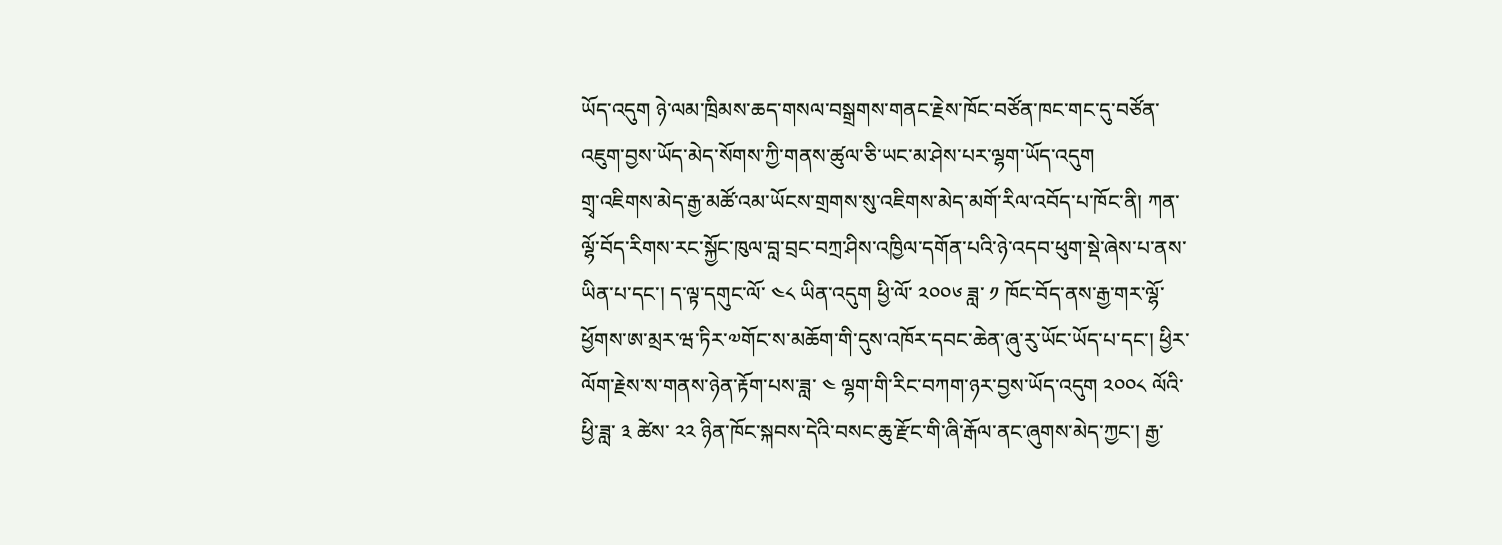ཡོད་འདུག ཉེ་ལམ་ཁྲིམས་ཆད་གསལ་བསྒྲགས་གནང་རྗེས་ཁོང་བཙོན་ཁང་གང་དུ་བཙོན་འཇུག་བྱས་ཡོད་མེད་སོགས་ཀྱི་གནས་ཚུལ་ཅི་ཡང་མ་ཤེས་པར་ལྷག་ཡོད་འདུག
གྲྭ་འཇིགས་མེད་རྒྱ་མཚོ་འམ་ཡོངས་གྲགས་སུ་འཇིགས་མེད་མགོ་རིལ་འབོད་པ་ཁོང་ནི། ཀན་ལྷོ་བོད་རིགས་རང་སྐྱོང་ཁུལ་བླ་བྲང་བཀྲ་ཤིས་འཁྱིལ་དགོན་པའི་ཉེ་འདབ་ཕུག་སྡེ་ཞེས་པ་ནས་ཡིན་པ་དང་། ད་ལྟ་དགུང་ལོ་ ༤༨ ཡིན་འདུག ཕྱི་ལོ་ ༢༠༠༦ ཟླ་ ༡ ཁོང་བོད་ནས་རྒྱ་གར་ལྷོ་ཕྱོགས་ཨ་མྲར་ཝ་ཏིར་༧གོང་ས་མཆོག་གི་དུས་འཁོར་དབང་ཆེན་ཞུ་རུ་ཡོང་ཡོད་པ་དང་། ཕྱིར་ལོག་རྗེས་ས་གནས་ཉེན་རྟོག་པས་ཟླ་ ༤ ལྷག་གི་རིང་བཀག་ཉར་བྱས་ཡོད་འདུག ༢༠༠༨ ལོའི་ཕྱི་ཟླ་ ༣ ཚེས་ ༢༢ ཉིན་ཁོང་སྐབས་དེའི་བསང་ཆུ་རྫོང་གི་ཞི་རྒོལ་ནང་ཞུགས་མེད་ཀྱང་། རྒྱ་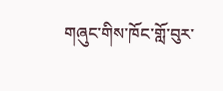གཞུང་གིས་ཁོང་གློ་བུར་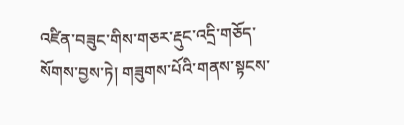འཛིན་བཟུང་གིས་གཅར་རྡུང་འདྲི་གཅོད་སོགས་བྱས་ཏེ། གཟུགས་པོའི་གནས་སྟངས་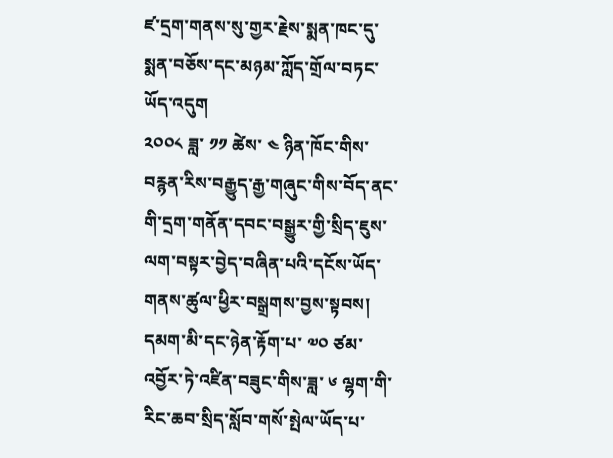ཛ་དྲག་གནས་སུ་གྱར་རྗེས་སྨན་ཁང་དུ་སྨན་བཅོས་དང་མཉམ་ཀློད་གྲོལ་བཏང་ཡོད་འདུག
༢༠༠༨ ཟླ་ ༡༡ ཚེས་ ༤ ཉིན་ཁོང་གིས་བརྙན་རིས་བརྒྱུད་རྒྱ་གཞུང་གིས་བོད་ནང་གི་དྲག་གནོན་དབང་བསྒྱུར་གྱི་སྲིད་ཇུས་ལག་བསྟར་བྱེད་བཞིན་པའི་དངོས་ཡོད་གནས་ཚུལ་ཕྱིར་བསྒྲགས་བྱས་སྟབས། དམག་མི་དང་ཉེན་རྟོག་པ་ ༧༠ ཙམ་འབྱོར་ཏེ་འཛིན་བཟུང་གིས་ཟླ་ ༦ ལྷག་གི་རིང་ཆབ་སྲིད་སློབ་གསོ་སྤེལ་ཡོད་པ་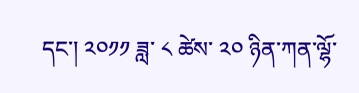དང་། ༢༠༡༡ ཟླ་ ༨ ཚེས་ ༢༠ ཉིན་ཀན་ལྷོ་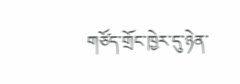གཙོད་གྲོང་ཁྱེར་དུ་ཉེན་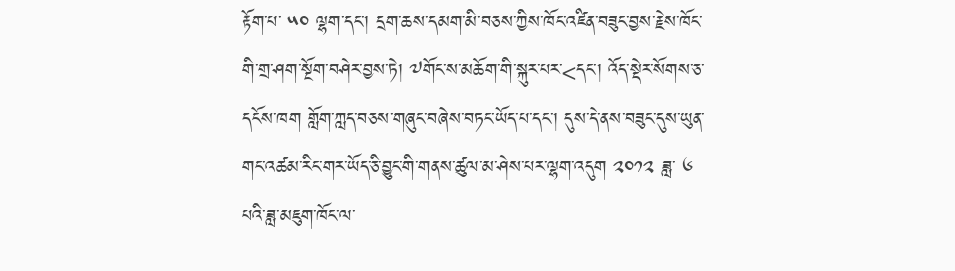རྟོག་པ་ ༥༠ ལྷག་དང་། དྲག་ཆས་དམག་མི་བཅས་ཀྱིས་ཁོང་འཛིན་བཟུང་བྱས་རྗེས་ཁོང་གི་གྲ་ཤག་སྔོག་བཤེར་བྱས་ཏེ། ༧གོང་ས་མཆོག་གི་སྐུར་པར་<དང་། འོད་སྡེར་སོགས་ཅ་དངོས་ཁག གློག་ཀླད་བཅས་གཞུང་བཞེས་བཏང་ཡོད་པ་དང་། དུས་དེ་ནས་བཟུང་དུས་ཡུན་གང་འཚམ་རིང་གར་ཡོད་ཅི་བྱུང་གི་གནས་ཚུལ་མ་ཤེས་པར་ལྷག་འདུག ༢༠༡༢ ཟླ་ ༦ པའི་ཟླ་མཇུག་ཁོང་ལ་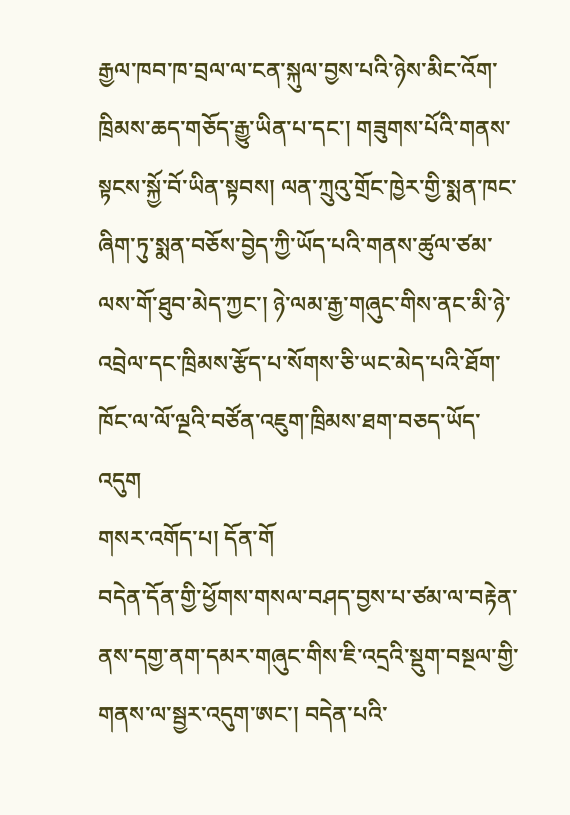རྒྱལ་ཁབ་ཁ་བྲལ་ལ་ངན་སྐུལ་བྱས་པའི་ཉེས་མིང་འོག་ཁྲིམས་ཆད་གཅོད་རྒྱུ་ཡིན་པ་དང་། གཟུགས་པོའི་གནས་སྟངས་སྐྱོ་བོ་ཡིན་སྟབས། ལན་ཀྲུའུ་གྲོང་ཁྱེར་གྱི་སྨན་ཁང་ཞིག་ཏུ་སྨན་བཅོས་བྱེད་ཀྱི་ཡོད་པའི་གནས་ཚུལ་ཙམ་ལས་གོ་ཐུབ་མེད་ཀྱང་། ཉེ་ལམ་རྒྱ་གཞུང་གིས་ནང་མི་ཉེ་འབྲེལ་དང་ཁྲིམས་རྩོད་པ་སོགས་ཅི་ཡང་མེད་པའི་ཐོག་ཁོང་ལ་ལོ་ལྔའི་བཙོན་འཇུག་ཁྲིམས་ཐག་བཅད་ཡོད་འདུག
གསར་འགོད་པ། དོན་གོ
བདེན་དོན་གྱི་ཕྱོགས་གསལ་བཤད་བྱས་པ་ཙམ་ལ་བརྟེན་ནས་དགྱ་ནག་དམར་གཞུང་གིས་ཇི་འདྲའི་སྡུག་བསྔལ་གྱི་གནས་ལ་སྦྱར་འདུག་ཨང་། བདེན་པའི་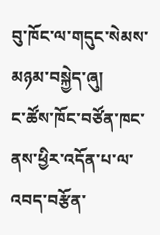བུ་ཁོང་ལ་གདུང་སེམས་མཉམ་བསྐྱེད་ཞུ།
ང་ཚོས་ཁོང་བཙོན་ཁང་ནས་ཕྱིར་འདོན་པ་ལ་འབད་བརྩོན་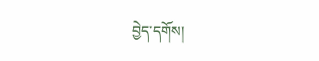བྱེད་དགོས།